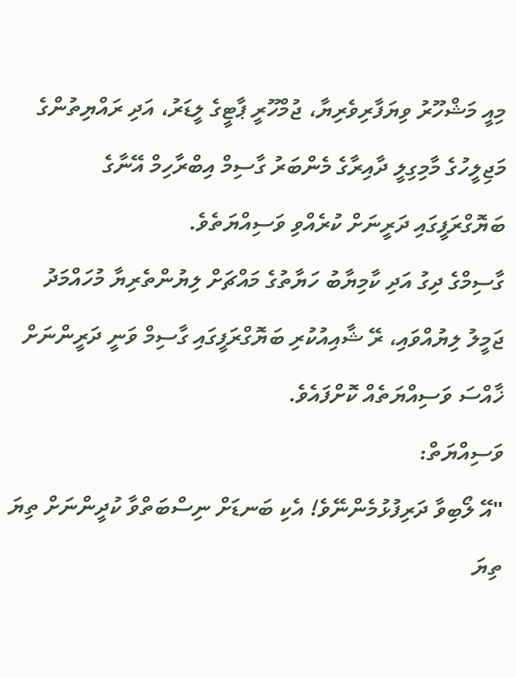މިއީ މަޝްހޫރު ވިޔަފާރިވެރިޔާ، ޖުމްހޫރީ ޕާޓީގެ ލީޑަރު، އަދި ރައްޔިތުންގެ މަޖިލީހުގެ މާމިގިލީ ދާއިރާގެ މެންބަރު ގާސިމް އިބްރާހިމް އޭނާގެ ބަޔޮގްރަފީގައި ދަރީނަށް ކުރެއްވި ވަސިއްޔަތެވެ.
ގާސިމްގެ ދިގު އަދި ކާމިޔާބު ހަޔާތުގެ މައްޗަށް ލިޔުންތެރިޔާ މުހައްމަދު ޖަމީލު ލިޔުއްވައި، ރޭ ޝާއިއުކުރި ބަޔޮގްރަފީގައި ގާސިމް ވަނީ ދަރީންނަށް ޚާއްސަ ވަސިއްޔަތެއް ކޮށްފައެވެ.
ވަސިއްޔަތް:
"އޭ ލޯބިވާ ދަރިފުޅުމެންނޭވެ! އެކި ބަނޑަށް ނިސްބަތްވާ ކުދީންނަށް ތިޔަ ތިޔަ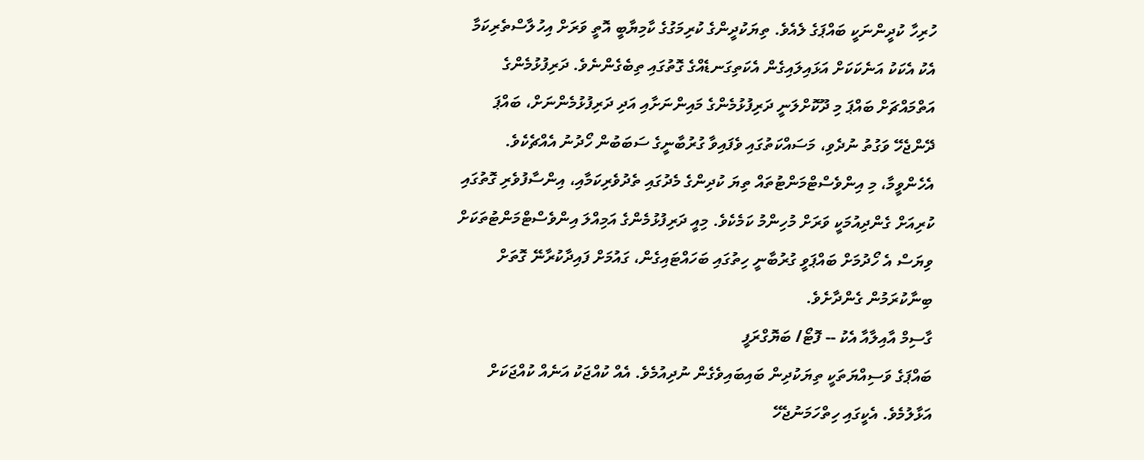ހުރިހާ ކުދީންނަކީ ބައްޕަގެ ލެއެވެ. ތިޔަކުދީންގެ ކުރިމަގުގެ ކާމިޔާބީ އޮތީ ވަރަށް އިހުލާސްތެރިކަމާ އެކު އެކަކު އަނެކަކަށް އަޅައިލައިގެން އެކަތިގަނޑެއްގެ ގޮތުގައި ތިބެގެންނެވެ. ދަރިފުޅުމެންގެ އަތްމައްޗަށް ބައްޕަ މި ދޫކޮށްލަނީ ދަރިފުޅުމެންގެ މައިންނަށާއި އަދި ދަރިފުޅުމެންނަށް، ބައްޕަ ދޭންޖެހޭ ވަގުތު ނުދެވި، މަސައްކަތުގައި ވެފައިވާ ގުރުބާނީގެ ސަބަބުން ހޯދުނު އެއްޗެކެވެ. އެހެންވީމާ، މި އިންވެސްޓްމަންޓުތައް ތިޔަ ކުދިންގެ މެދުގައި ތެދުވެރިކަމާއި، އިންސާފުވެރި ގޮތުގައި ކުރިއަށް ގެންދިއުމަކީ ވަރަށް މުހިންމު ކަމެކެވެ. މިއީ ދަރިފުޅުމެންގެ އަމިއްލަ އިންވެސްޓްމަންޓުތަކަށް ވިޔަސް އެ ހޯދުމަށް ބައްޕަވީ ގުރުބާނީ ހިތުގައި ބަހައްޓައިގެން، ގައުމަށް ފައިދާކުރާނޭ ގޮތަށް ބިނާކުރަމުން ގެންދާށެވެ.
ގާސިމް އާއިލާއާ އެކު -- ފޮޓޯ/ ބަޔޮގްރަފީ
ބައްޕަގެ ވަސިއްޔަތަކީ ތިޔަކުދިން ބައިބައިވެގެން ނުދިއުމެވެ. އެއް ކުއްޖަކު އަނެއް ކުއްޖަކަށް އަޅާލުމެވެ. އެކީގައި ހިތްހަމަނުޖެހޭ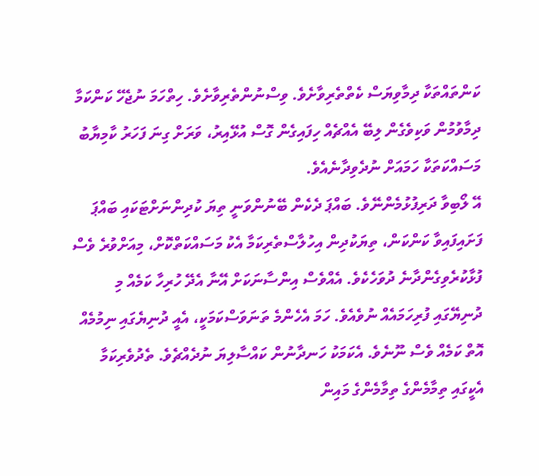ކަންތައްތަކާ ދިމާވިޔަސް ކެތްތެރިވާށެވެ. ވިސްނުންތެރިވާށެވެ. ހިތްހަމަ ނުޖެހޭ ކަންކަމާ ދިމާވުމުން ވަކިވެގެން ލިބޭ އެއްޗެއް ހިފައިގެން ގޮސް އުޅޭއިރު، ވަރަށް ގިނަ ފަހަރު ކާމިޔާބު މަސައްކަތަކާ ހަމައަށް ނުދެވިދާނެއެވެ.
އޭ ލޯބިވާ ދަރިފުޅުމެންނޭވެ. ބައްޕަ ދެކެން ބޭނުންވަނީ ތިޔަ ކުދިންނަށްޓަކައި ބައްޕަ ފަށައިފައިވާ ކަންކަން، ތިޔަކުދިން އިހުލާސްތެރިކަމާ އެކު މަސައްކަތްކޮށް، މިއަށްވުރެ ވެސް ފުޅާކުރެވިގެންދާނެ ދުވަހެކެވެ. އެއްވެސް އިންސާނަކަށް އޭނާ އެދޭ ހުރިހާ ކަމެއް މި ދުނިޔޭގައި ފުރިހަމައެއް ނުވެއެވެ. ހަމަ އެހެންމެ ތަނަވަސްކަމަކީ، އެއީ ދުނިޔެގައި ނިމުމެއް އޮތް ކަމެއް ވެސް ނޫނެވެ. އެކަމަކު ހަނދާނުން ކައްސާލިޔަ ނުދެއްޗެވެ. ތެދުވެރިކަމާ އެކީގައި ތިމާމެންގެ ތިމާމެންގެ މައިން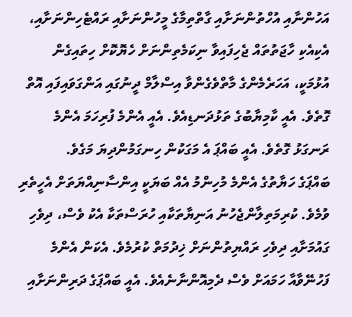އަހުންނާއި އުހްތުންނަށާއި ގާތްތިމާގެ މީހުންނަށާއި ރައްޓެހިންނަށާއި، އެކިއެކި ހާޖަތުތައް ޖެހިފައިވާ ނިކަމެތިންނަށް ހެޔޮކޮށް ހިތައިގެން އުޅުމަކީ، އަހަރެމެންގެ މާތްވެގެންވާ އިސްލާމް ދީނުގައި އަންގަވައިފައި އޮތް ގޮތެވެ. އެއީ ކާމިޔާބުގެ ތަޅުދަނޑިއެވެ. އެއީ އެންމެ ފުރިހަމަ އެންމެ ރަނގަޅު ގޮތެވެ. އެއީ ބައްޕަ އެ މަގަކުން ހިނގަމުންދިޔަ މަގެވެ.
ބައްޕަގެ ހަޔާތުގެ އެންމެ މުހިންމު އެއް ބަޔަކީ އިންސާނިއްޔަތަށް އެހީތެރި ވުމެވެ. ކުރިމަތިލާންޖެހުނު އަނިޔާތަކާއި ހުރަސްތަކާ އެކު ވެސް، ދިވެހި ގައުމަށާއި ދިވެހި ރައްޔިތުންނަށް ޚިދުމަތް ކުރުމެވެ. އެކަން އެންމެ ފަހުނޭވާއާ ހަމައަށް ވެސް ދެމިއޮންނާނެއެވެ. އެއީ ބައްޕަގެ ދަރިންނަށާއި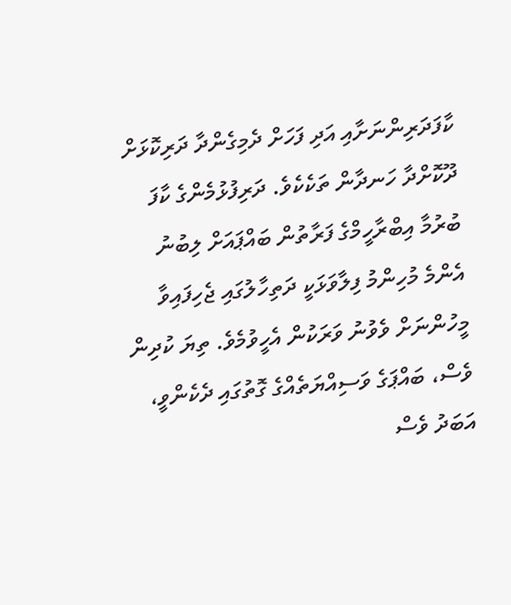ކާފަދަރިންނަށާއި އަދި ފަހަށް ދެމިގެންދާ ދަރިކޮޅަށް ދޫކޮށްދާ ހަނދާން ތަކެކެވެ. ދަރިފުޅުމެންގެ ކާފަ ބުރުމާ އިބްރާހީމްގެ ފަރާތުން ބައްޕައަށް ލިބުނު އެންމެ މުހިންމު ފިލާވަޅަކީ ދަތިހާލުގައި ޖެހިފައިވާ މީހުންނަށް ވެވުނު ވަރަކުން އެހީވުމެވެ. ތިޔަ ކުދިން ވެސް، ބައްޕަގެ ވަސިއްޔަތެއްގެ ގޮތުގައި ދެކެންވީ، އަބަދު ވެސް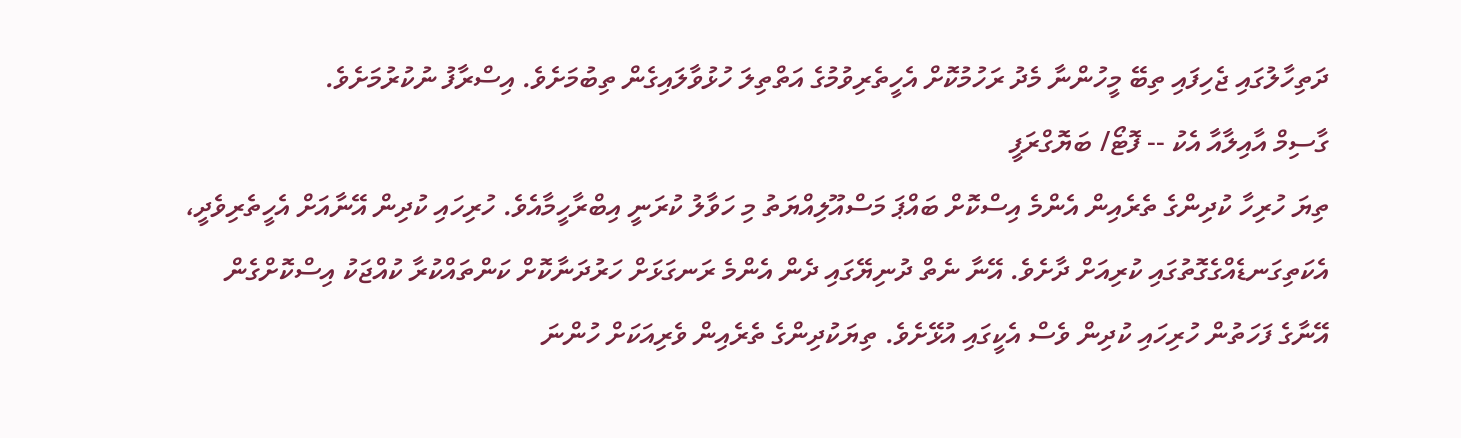ދަތިހާލުގައި ޖެހިފައި ތިބޭ މީހުންނާ މެދު ރަހުމުކޮށް އެހީތެރިވުމުގެ އަތްތިލަ ހުޅުވާލައިގެން ތިބުމަށެވެ. އިސްރާފު ނުކުރުމަށެވެ.
ގާސިމް އާއިލާއާ އެކު -- ފޮޓޯ/ ބަޔޮގްރަފީ
ތިޔަ ހުރިހާ ކުދިންގެ ތެރެއިން އެންމެ އިސްކޮށް ބައްޕަ މަސްއޫލިއްޔަތު މި ހަވާލު ކުރަނީ އިބްރާހީމާއެވެ. ހުރިހައި ކުދިން އޭނާއަށް އެހީތެރިވެދީ، އެކަތިގަނޑެއްގެގޮތުގައި ކުރިއަށް ދާށެވެ. އޭނާ ނެތް ދުނިޔޭގައި ދެން އެންމެ ރަނގަޅަށް ހަރުދަނާކޮށް ކަންތައްކުރާ ކުއްޖަކު އިސްކޮށްގެން އޭނާގެ ފަހަތުން ހުރިހައި ކުދިން ވެސް އެކީގައި އުޅޭށެވެ. ތިޔަކުދިންގެ ތެރެއިން ވެރިއަކަށް ހުންނަ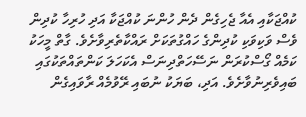ކުއްޖަކާއި އެއާ ޖެހިގެން ދެން ހުންނަ ކުއްޖަކާ އަދި ހުރިހާ ކުދިން ވެސް ވަކިވަކި ކުދިންގެ ހައްގުތަކަށް ރައްކާތެރިވާށެވެ. ގާތް މީހަކު ކަމެއް ގޯސްކުރަން ނަސޭހަތްދިނަސް އެކަހަލަ ކަންތައްތަކުގައި ބައިވެރިނުވާށެވެ. އަދި، ބަޔަކު ނުބައި ރޭވުމެއް ރާވައިގެން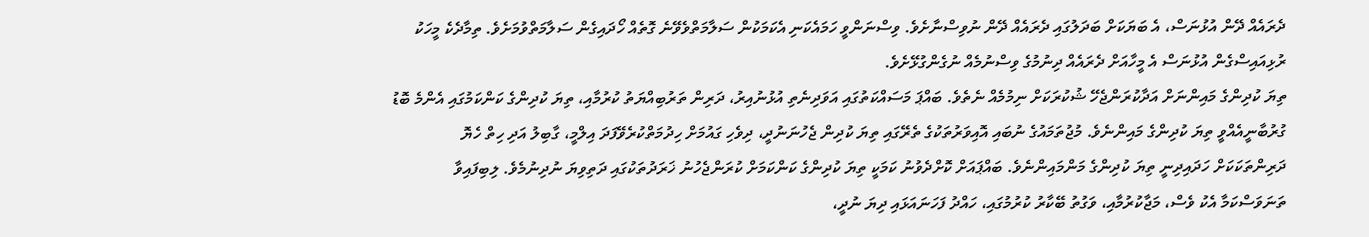ދެރައެއް ދޭން އުޅުނަސް، އެ ބަޔަކަށް ބަދަލުގައި ދެރައެއް ދޭން ނުވިސްނާށެވެ. ވިސްނަންވީ ހަމައެކަނި އެކަމަކުން ސަލާމަތްވެވޭނެ ގޮތެއް ހޯދައިގެން ސަލާމަތްވުމަށެވެ. ތިމާދެކެ މީހަކު ރުޅިއައިސްގެން އުޅުނަސް އެ މީހާއަށް ދެރައެއް ދިނުމުގެ ވިސްނުމެއް ނުގެންގުޅޭށެވެ.
ތިޔަ ކުދިންގެ މައިންނަށް އަދާކުރަންޖެހޭ ޝުކުރަކަށް ނިމުމެއް ނެތެވެ. ބައްޕަ މަސައްކަތުގައި އަވަދިނެތި އުޅުނުއިރު، ދަރިން ތަރުބިއްޔަތު ކުރުމާއި، ތިޔަ ކުދިންގެ ކަންކަމުގައި އެންމެ ބޮޑު ގުރުބާނީއެއްވީ ތިޔަ ކުދިންގެ މައިންނެވެ. މުޖުތަމައުގެ ނުބައި އޮއިވަރުތަކުގެ ތެރޭގައި ތިޔަ ކުދިން ޖެހުނަނުދީ، ދިވެހި ގައުމަށް ހިދުމަތްކުރެވޭފަދަ އިލްމީ، ގާބިލު އަދި ހިތް ހެޔޮ ދަރިންތަކަކަށް ހަދައިދިނީ ތިޔަ ކުދިންގެ މަންމައިންނެވެ. ބައްޕައަށް ކޮށްދެވުނު ކަމަކީ ތިޔަ ކުދިންގެ ކަންކަމަށް ކުރަންޖެހުނު ޚަރަދުތަކުގައި ދަތިވިޔަ ނުދިނުމެވެ. ލިބިފައިވާ ތަނަވަސްކަމާ އެކު ވެސް، މަޖާކުރުމާއި، ވަގުތު ބޭކާރު ކުރުމުގައި، ހައްދު ފަހަނައަޅައި ދިޔަ ނުދީ،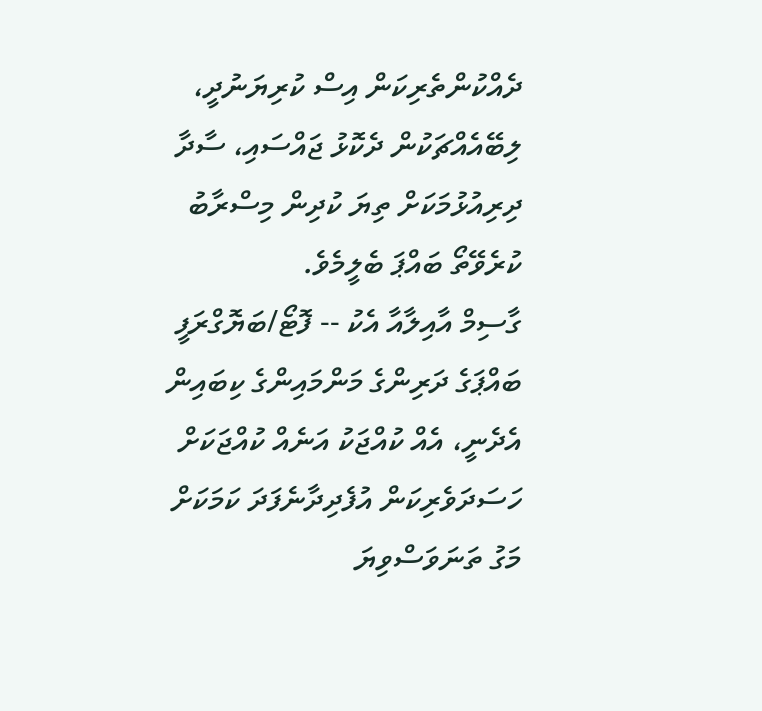ދެއްކުންތެރިކަން އިސް ކުރިޔަނުދީ، ލިބޭއެއްޗަކުން ދެކޮޅު ޖައްސައި، ސާދާ ދިރިއުޅުމަކަށް ތިޔަ ކުދިން މިސްރާބު ކުރެވޭތޯ ބައްޕަ ބެލީމެވެ.
ގާސިމް އާއިލާއާ އެކު -- ފޮޓޯ/ބަޔޮގްރަފީ
ބައްޕަގެ ދަރިންގެ މަންމައިންގެ ކިބައިން އެދެނީ، އެއް ކުއްޖަކު އަނެއް ކުއްޖަކަށް ހަސަދަވެރިކަން އުފެދިދާނެފަދަ ކަމަކަށް މަގު ތަނަވަސްވިޔަ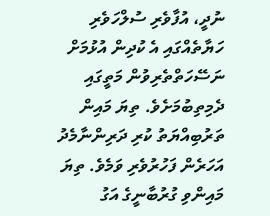ނުދީ، އުފާވެރި ސުލްހަވެރި ހަޔާތެއްގައި އެ ކުދިން އުޅުމަށް ނަސޭހަތްތެރިވުން މަތީގައި ދެމިތިބުމަށެވެ. ތިޔަ މައިން ތަރުބިއްޔަތު ކުރި ދަރިންނާމެދު އަހަރެން ފަހުރުވެރި ވަމެވެ. ތިޔަ މައިންވި ގުރުބާނީގެ އަގު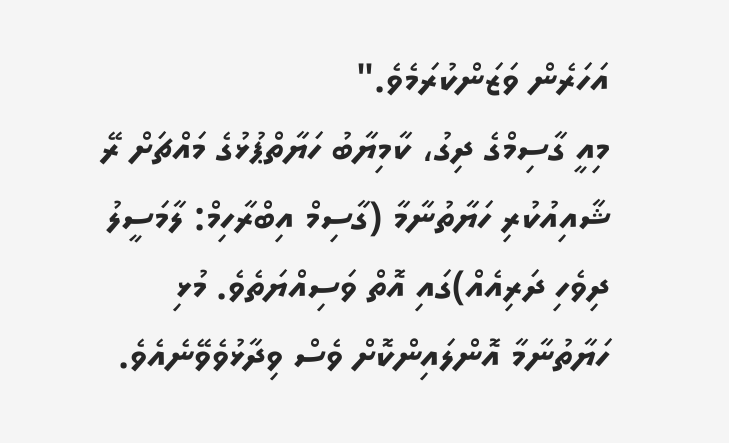އަހަރެން ވަޒަންކުރަމެވެ."
މިއީ ގާސިމްގެ ދިގު، ކާމިޔާބު ހަޔާތްޕުޅުގެ މައްޗަށް ރޭ ޝާއިއުކުރި ހަޔާތުނާމާ (ގާސިމް އިބްރާހިމް: ލާމަސީލު ދިވެހި ދަރިއެއް)ގައި އޮތް ވަސިއްޔަތެވެ. މުޅި ހަޔާތުނާމާ އޮންލައިންކޮށް ވެސް ވިދާޅުވެވޭނެއެވެ.